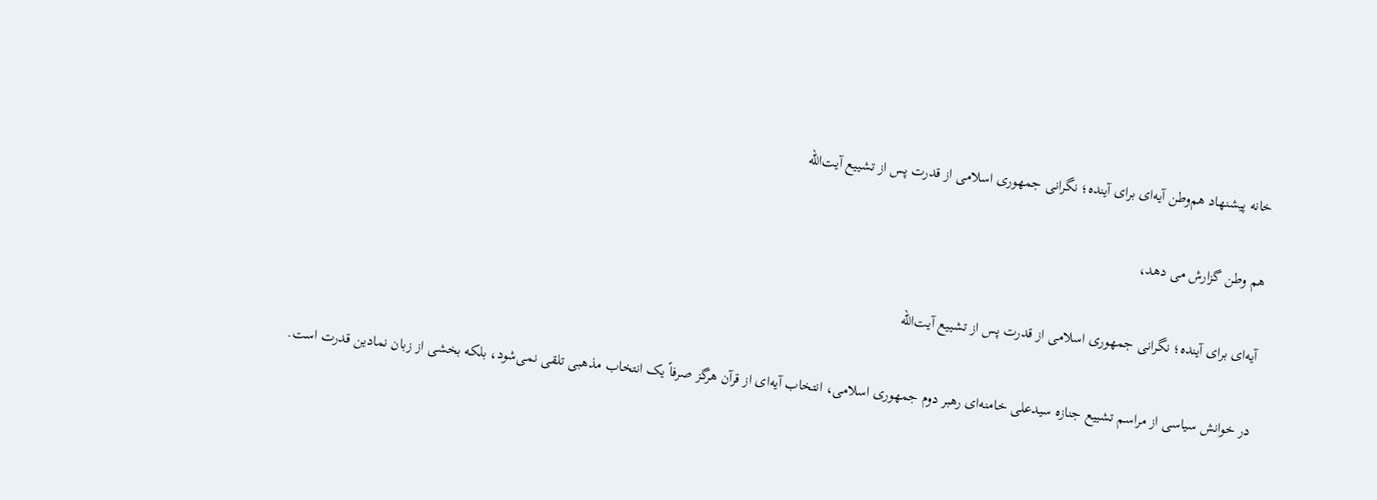خانه پیشنهاد هم‌وطن آیه‌ای برای آینده؛ نگرانی جمهوری اسلامی از قدرت پس از تشییع آیت‌الله

هم وطن گزارش می دهد،

آیه‌ای برای آینده؛ نگرانی جمهوری اسلامی از قدرت پس از تشییع آیت‌الله

در خوانش سیاسی از مراسم تشییع جنازه سیدعلی خامنه‌ای رهبر دوم جمهوری اسلامی، انتخاب آیه‌ای از قرآن هرگز صرفاً یک انتخاب مذهبی تلقی نمی‌شود، بلکه بخشی از زبان نمادین قدرت است.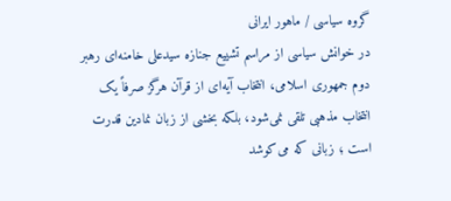گروه سیاسی / ماهور ایرانی
در خوانش سیاسی از مراسم تشییع جنازه سیدعلی خامنه‌ای رهبر دوم جمهوری اسلامی، انتخاب آیه‌ای از قرآن هرگز صرفاً یک انتخاب مذهبی تلقی نمی‌شود، بلکه بخشی از زبان نمادین قدرت است ؛ زبانی که می‌کوشد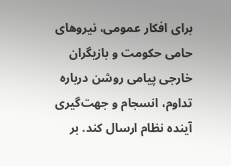برای افکار عمومی، نیروهای حامی حکومت و بازیگران خارجی پیامی روشن درباره تداوم، انسجام و جهت‌گیری آینده نظام ارسال کند. بر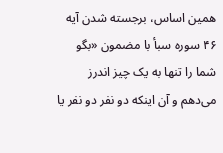همین اساس، برجسته شدن آیه ۴۶ سوره سبأ با مضمون «بگو شما را تنها به یک چیز اندرز می‌دهم و آن اینکه دو نفر دو نفر یا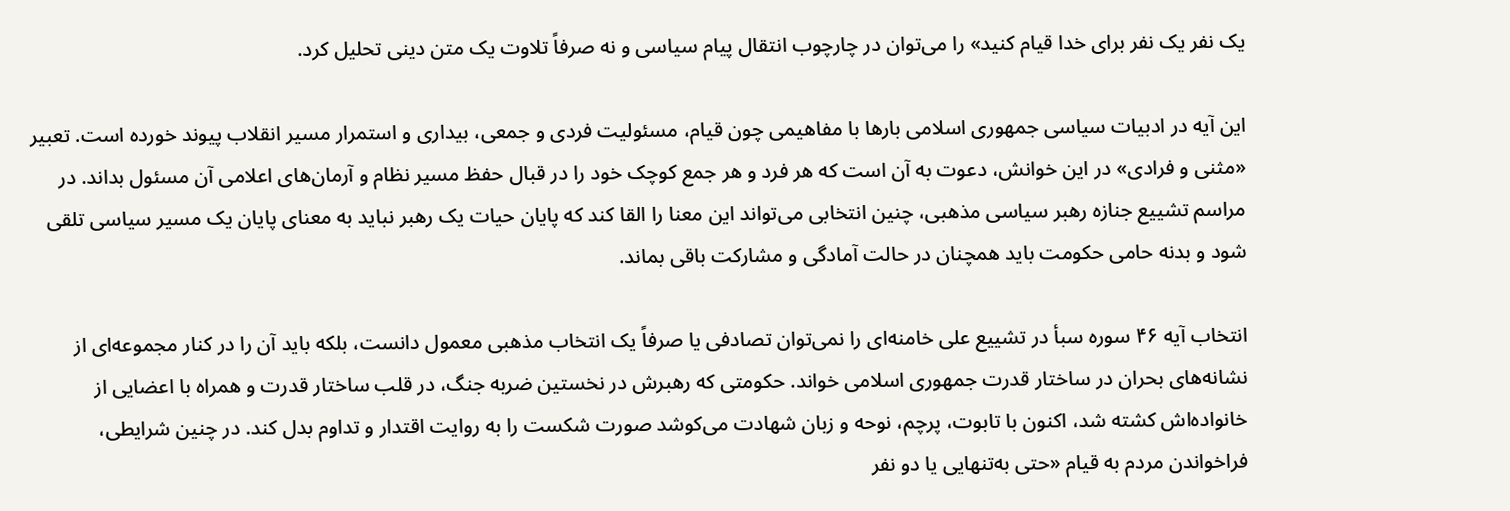یک نفر یک نفر برای خدا قیام کنید» را می‌توان در چارچوب انتقال پیام سیاسی و نه صرفاً تلاوت یک متن دینی تحلیل کرد.

این آیه در ادبیات سیاسی جمهوری اسلامی بارها با مفاهیمی چون قیام، مسئولیت فردی و جمعی، بیداری و استمرار مسیر انقلاب پیوند خورده است. تعبیر «مثنی و فرادی» در این خوانش، دعوت به آن است که هر فرد و هر جمع کوچک خود را در قبال حفظ مسیر نظام و آرمان‌های اعلامی آن مسئول بداند. در مراسم تشییع جنازه رهبر سیاسی مذهبی، چنین انتخابی می‌تواند این معنا را القا کند که پایان حیات یک رهبر نباید به معنای پایان یک مسیر سیاسی تلقی شود و بدنه حامی حکومت باید همچنان در حالت آمادگی و مشارکت باقی بماند.

انتخاب آیه ۴۶ سوره سبأ در تشییع علی خامنه‌ای را نمی‌توان تصادفی یا صرفاً یک انتخاب مذهبی معمول دانست، بلکه باید آن را در کنار مجموعه‌ای از نشانه‌های بحران در ساختار قدرت جمهوری اسلامی خواند. حکومتی که رهبرش در نخستین ضربه جنگ، در قلب ساختار قدرت و همراه با اعضایی از خانواده‌اش کشته شد، اکنون با تابوت، پرچم، نوحه و زبان شهادت می‌کوشد صورت شکست را به روایت اقتدار و تداوم بدل کند. در چنین شرایطی، فراخواندن مردم به قیام «حتی به‌تنهایی یا دو نفر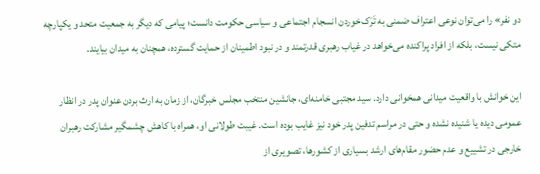دو نفر» را می‌توان نوعی اعتراف ضمنی به تَرَک‌خوردن انسجام اجتماعی و سیاسی حکومت دانست؛ پیامی که دیگر به جمعیت متحد و یکپارچه متکی نیست، بلکه از افراد پراکنده می‌خواهد در غیاب رهبری قدرتمند و در نبود اطمینان از حمایت گسترده، همچنان به میدان بیایند.

این خوانش با واقعیت میدانی همخوانی دارد. سید مجتبی خامنه‌ای، جانشین منتخب مجلس خبرگان، از زمان به ارث بردن عنوان پدر در انظار عمومی دیده یا شنیده نشده و حتی در مراسم تدفین پدر خود نیز غایب بوده است. غیبت طولانی او، همراه با کاهش چشمگیر مشارکت رهبران خارجی در تشییع و عدم حضور مقام‌های ارشد بسیاری از کشورها، تصویری از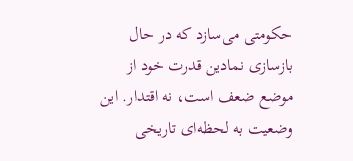حکومتی می‌سازد که در حال بازسازی نمادین قدرت خود از موضع ضعف است، نه اقتدار. این وضعیت به لحظه‌ای تاریخی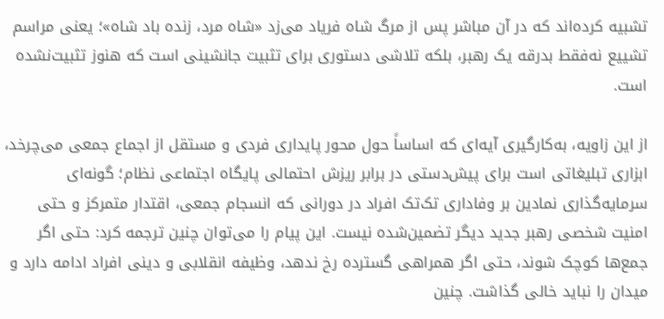تشبیه کرده‌اند که در آن مباشر پس از مرگ شاه فریاد می‌زد «شاه مرد، زنده باد شاه»؛ یعنی مراسم تشییع نه‌فقط بدرقه یک رهبر، بلکه تلاشی دستوری برای تثبیت جانشینی است که هنوز تثبیت‌نشده است.

از این زاویه، به‌کارگیری آیه‌ای که اساساً حول محور پایداری فردی و مستقل از اجماع جمعی می‌چرخد، ابزاری تبلیغاتی است برای پیش‌دستی در برابر ریزش احتمالی پایگاه اجتماعی نظام؛ گونه‌ای سرمایه‌گذاری نمادین بر وفاداری تک‌تک افراد در دورانی که انسجام جمعی، اقتدار متمرکز و حتی امنیت شخصی رهبر جدید دیگر تضمین‌شده نیست. این پیام را می‌توان چنین ترجمه کرد: حتی اگر جمع‌ها کوچک شوند، حتی اگر همراهی گسترده رخ ندهد، وظیفه انقلابی و دینی افراد ادامه دارد و میدان را نباید خالی گذاشت. چنین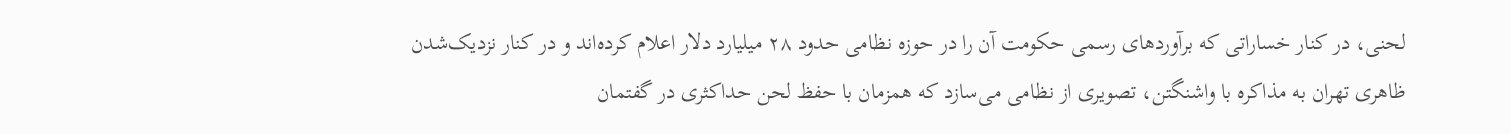لحنی، در کنار خساراتی که برآوردهای رسمی حکومت آن را در حوزه نظامی حدود ۲۸ میلیارد دلار اعلام کرده‌اند و در کنار نزدیک‌شدن ظاهری تهران به مذاکره با واشنگتن، تصویری از نظامی می‌سازد که همزمان با حفظ لحن حداکثری در گفتمان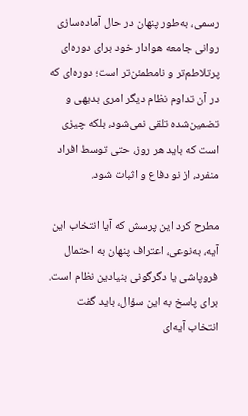رسمی، به‌طور پنهان در حال آماده‌سازی روانی جامعه هوادار خود برای دوره‌ای پرتلاطم‌تر و نامطمئن‌تر است؛ دوره‌ای که در آن تداوم نظام دیگر امری بدیهی و تضمین‌شده تلقی نمی‌شود، بلکه چیزی است که باید هر روز، حتی توسط افراد منفرد، از نو دفاع و اثبات شود.

مطرح کرد این پرسش که آیا انتخاب این آیه، به‌نوعی، اعتراف پنهان به احتمال فروپاشی یا دگرگونی بنیادین نظام است. برای پاسخ به این سؤال، باید گفت انتخاب آیه‌ای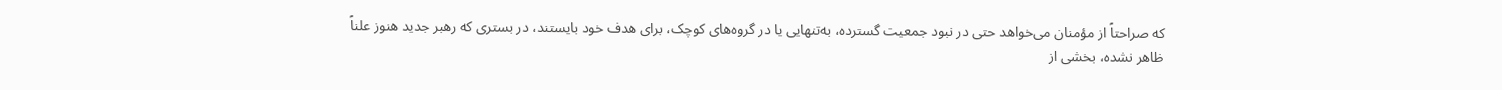که صراحتاً از مؤمنان می‌خواهد حتی در نبود جمعیت گسترده، به‌تنهایی یا در گروه‌های کوچک، برای هدف خود بایستند، در بستری که رهبر جدید هنوز علناً ظاهر نشده، بخشی از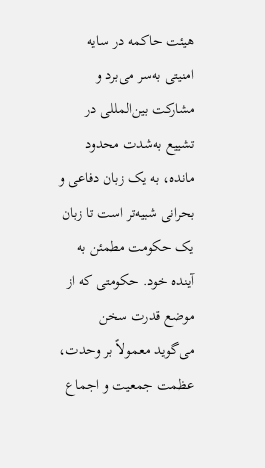هیئت حاکمه در سایه امنیتی به‌سر می‌برد و مشارکت بین‌المللی در تشییع به‌شدت محدود مانده، به یک زبان دفاعی و بحرانی شبیه‌تر است تا زبان یک حکومت مطمئن به آینده خود. حکومتی که از موضع قدرت سخن می‌گوید معمولاً بر وحدت، عظمت جمعیت و اجماع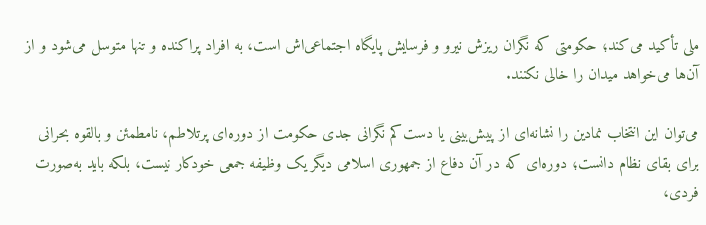ملی تأکید می‌کند؛ حکومتی که نگران ریزش نیرو و فرسایش پایگاه اجتماعی‌اش است، به افراد پراکنده و تنها متوسل می‌شود و از آن‌ها می‌خواهد میدان را خالی نکنند.

می‌توان این انتخاب نمادین را نشانه‌ای از پیش‌بینی یا دست‌کم نگرانی جدی حکومت از دوره‌ای پرتلاطم، نامطمئن و بالقوه بحرانی برای بقای نظام دانست؛ دوره‌ای که در آن دفاع از جمهوری اسلامی دیگر یک وظیفه جمعی خودکار نیست، بلکه باید به‌صورت فردی،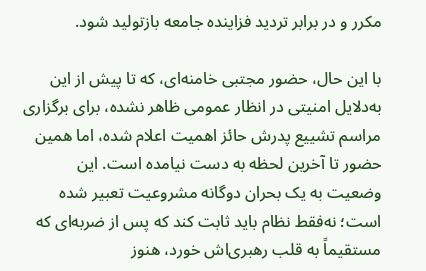مکرر و در برابر تردید فزاینده جامعه بازتولید شود.

با این حال، حضور مجتبی خامنه‌ای، که تا پیش از این به‌دلایل امنیتی در انظار عمومی ظاهر نشده، برای برگزاری مراسم تشییع پدرش حائز اهمیت اعلام شده، اما همین حضور تا آخرین لحظه به دست نیامده است. این وضعیت به یک بحران دوگانه مشروعیت تعبیر شده است؛ نه‌فقط نظام باید ثابت کند که پس از ضربه‌ای که مستقیماً به قلب رهبری‌اش خورد، هنوز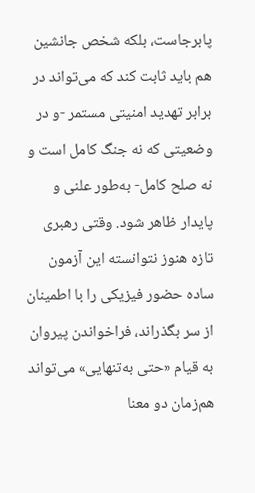پابرجاست، بلکه شخص جانشین هم باید ثابت کند که می‌تواند در برابر تهدید امنیتی مستمر -و در وضعیتی که نه جنگ کامل است و نه صلح کامل- به‌طور علنی و پایدار ظاهر شود. وقتی رهبری تازه هنوز نتوانسته این آزمون ساده حضور فیزیکی را با اطمینان از سر بگذراند، فراخواندن پیروان به قیام «حتی به‌تنهایی» می‌تواند هم‌زمان دو معنا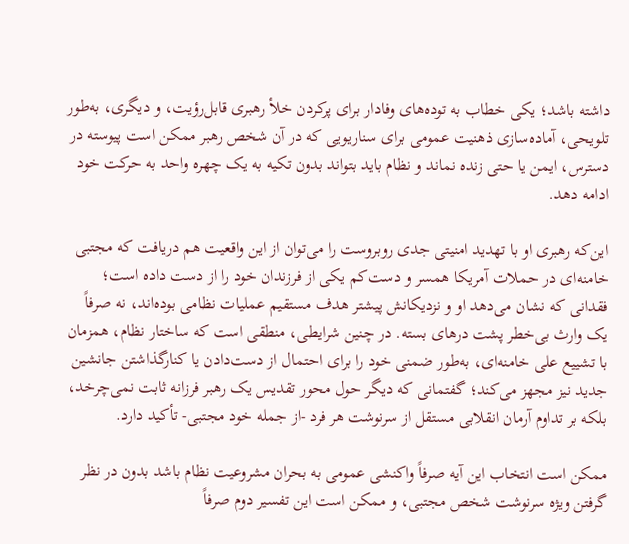داشته باشد؛ یکی خطاب به توده‌های وفادار برای پرکردن خلأ رهبری قابل‌رؤیت، و دیگری، به‌طور تلویحی، آماده‌سازی ذهنیت عمومی برای سناریویی که در آن شخص رهبر ممکن است پیوسته در دسترس، ایمن یا حتی زنده نماند و نظام باید بتواند بدون تکیه به یک چهره واحد به حرکت خود ادامه دهد.

این‌که رهبری او با تهدید امنیتی جدی روبروست را می‌توان از این واقعیت هم دریافت که مجتبی خامنه‌ای در حملات آمریکا همسر و دست‌کم یکی از فرزندان خود را از دست داده است؛ فقدانی که نشان می‌دهد او و نزدیکانش پیشتر هدف مستقیم عملیات نظامی بوده‌اند، نه صرفاً یک وارث بی‌خطر پشت درهای بسته. در چنین شرایطی، منطقی است که ساختار نظام، همزمان با تشییع علی خامنه‌ای، به‌طور ضمنی خود را برای احتمال از دست‌دادن یا کنارگذاشتن جانشین جدید نیز مجهز می‌کند؛ گفتمانی که دیگر حول محور تقدیس یک رهبر فرزانه ثابت نمی‌چرخد، بلکه بر تداوم آرمان انقلابی مستقل از سرنوشت هر فرد -از جمله خود مجتبی- تأکید دارد.

ممکن است انتخاب این آیه صرفاً واکنشی عمومی به بحران مشروعیت نظام باشد بدون در نظر گرفتن ویژه سرنوشت شخص مجتبی، و ممکن است این تفسیر دوم صرفاً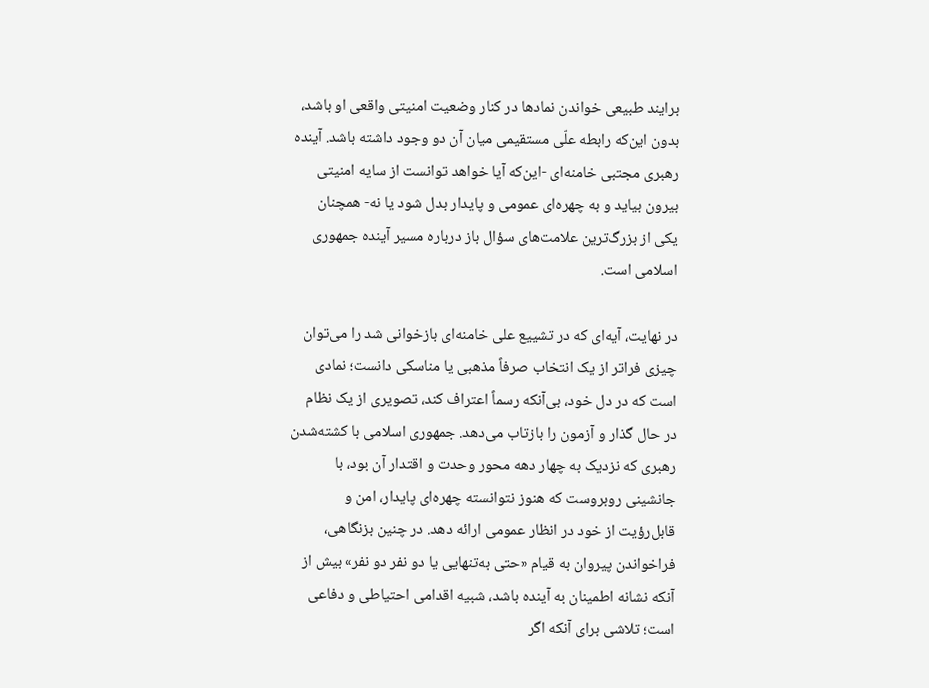برایند طبیعی خواندن نمادها در کنار وضعیت امنیتی واقعی او باشد، بدون این‌که رابطه علّی مستقیمی میان آن دو وجود داشته باشد. آینده رهبری مجتبی خامنه‌ای -این‌که آیا خواهد توانست از سایه امنیتی بیرون بیاید و به چهره‌ای عمومی و پایدار بدل شود یا نه- همچنان یکی از بزرگ‌ترین علامت‌های سؤال باز درباره مسیر آینده جمهوری اسلامی است.

در نهایت، آیه‌ای که در تشییع علی خامنه‌ای بازخوانی شد را می‌توان چیزی فراتر از یک انتخاب صرفاً مذهبی یا مناسکی دانست؛ نمادی است که در دل خود، بی‌آنکه رسماً اعتراف کند، تصویری از یک نظام در حال گذار و آزمون را بازتاب می‌دهد. جمهوری اسلامی با کشته‌شدن رهبری که نزدیک به چهار دهه محور وحدت و اقتدار آن بود، با جانشینی روبروست که هنوز نتوانسته چهره‌ای پایدار، امن و قابل‌رؤیت از خود در انظار عمومی ارائه دهد. در چنین بزنگاهی، فراخواندن پیروان به قیام «حتی به‌تنهایی یا دو نفر دو نفر» بیش از آنکه نشانه اطمینان به آینده باشد، شبیه اقدامی احتیاطی و دفاعی است؛ تلاشی برای آنکه اگر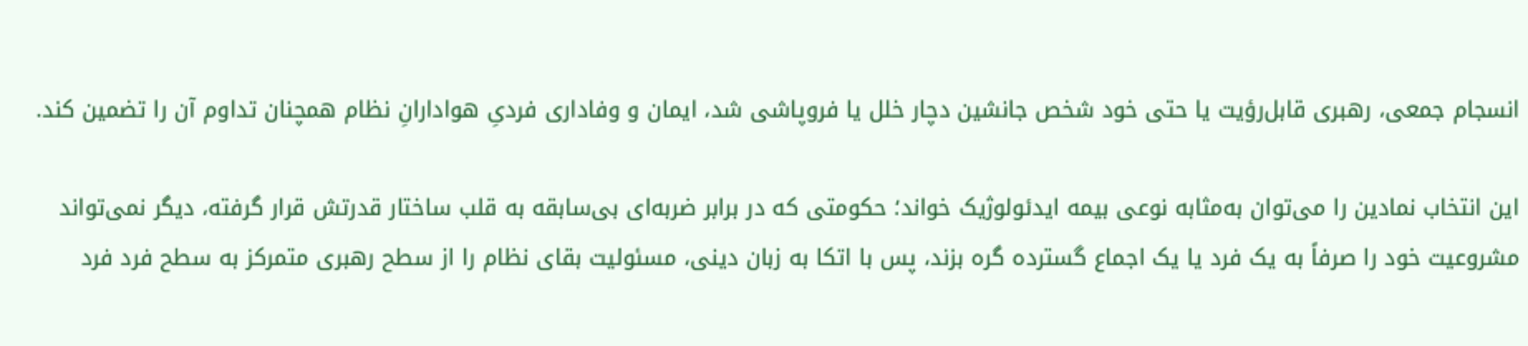انسجام جمعی، رهبری قابل‌رؤیت یا حتی خود شخص جانشین دچار خلل یا فروپاشی شد، ایمان و وفاداری فردیِ هوادارانِ نظام همچنان تداوم آن را تضمین کند.

این انتخاب نمادین را می‌توان به‌مثابه نوعی بیمه ایدئولوژیک خواند؛ حکومتی که در برابر ضربه‌ای بی‌سابقه به قلب ساختار قدرتش قرار گرفته، دیگر نمی‌تواند مشروعیت خود را صرفاً به یک فرد یا یک اجماع گسترده گره بزند، پس با اتکا به زبان دینی، مسئولیت بقای نظام را از سطح رهبری متمرکز به سطح فرد فرد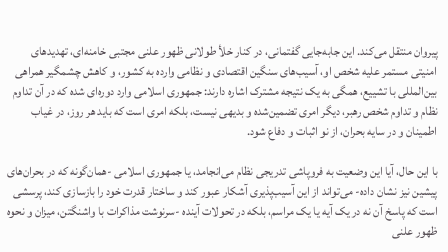پیروان منتقل می‌کند. این جابه‌جایی گفتمانی، در کنار خلأ طولانی ظهور علنی مجتبی خامنه‌ای، تهدیدهای امنیتی مستمر علیه شخص او، آسیب‌های سنگین اقتصادی و نظامی وارده به کشور، و کاهش چشمگیر همراهی بین‌المللی با تشییع، همگی به یک نتیجه مشترک اشاره دارند: جمهوری اسلامی وارد دوره‌ای شده که در آن تداوم نظام و تداوم شخص رهبر، دیگر امری تضمین‌شده و بدیهی نیست، بلکه امری است که باید هر روز، در غیاب اطمینان و در سایه بحران، از نو اثبات و دفاع شود.

با این حال، آیا این وضعیت به فروپاشی تدریجی نظام می‌انجامد، یا جمهوری اسلامی -همان‌گونه که در بحران‌های پیشین نیز نشان داده- می‌تواند از این آسیب‌پذیری آشکار عبور کند و ساختار قدرت خود را بازسازی کند، پرسشی است که پاسخ آن نه در یک آیه یا یک مراسم، بلکه در تحولات آینده -سرنوشت مذاکرات با واشنگتن، میزان و نحوه ظهور علنی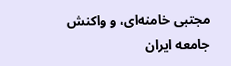مجتبی خامنه‌ای، و واکنش جامعه ایران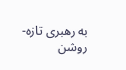به رهبری تازه- روشن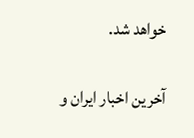خواهد شد.

آخرین اخبار ایران و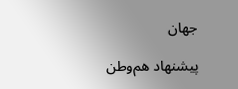جهان

پیشنهاد هم‌وطن